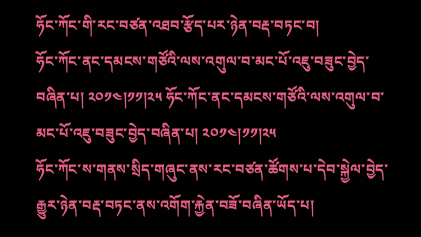ཧོང་ཀོང་གི་རང་བཙན་འཐབ་རྩོད་པར་ཉེན་བརྡ་བཏང་བ།
ཧོང་ཀོང་ནང་དམངས་གཙོའི་ལས་འགུལ་བ་མང་པོ་འཇུ་བཟུང་བྱེད་བཞིན་པ། ༢༠༡༤།༡༡།༢༥ ཧོང་ཀོང་ནང་དམངས་གཙོའི་ལས་འགུལ་བ་མང་པོ་འཇུ་བཟུང་བྱེད་བཞིན་པ། ༢༠༡༤།༡༡།༢༥
ཧོང་ཀོང་ས་གནས་སྲིད་གཞུང་ནས་རང་བཙན་ཚོགས་པ་དེབ་སྐྱེལ་བྱེད་རྒྱུར་ཉེན་བརྡ་བཏང་ནས་འགོག་རྐྱེན་བཟོ་བཞིན་ཡོད་པ།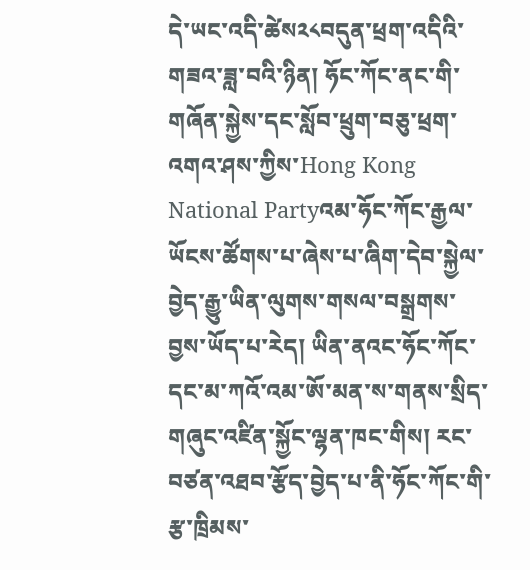དེ་ཡང་འདི་ཚེས༢༨བདུན་ཕྲག་འདིའི་གཟའ་ཟླ་བའི་ཉིན། ཧོང་ཀོང་ནང་གི་གཞོན་སྐྱེས་དང་སློབ་ཕྲུག་བཅུ་ཕྲག་འགའ་ཤས་ཀྱིས་Hong Kong National Partyའམ་ཧོང་ཀོང་རྒྱལ་ཡོངས་ཚོགས་པ་ཞེས་པ་ཞིག་དེབ་སྐྱེལ་བྱེད་རྒྱུ་ཡིན་ལུགས་གསལ་བསྒྲགས་བྱས་ཡོད་པ་རེད། ཡིན་ནའང་ཧོང་ཀོང་དང་མ་ཀའོ་འམ་ཨོ་མན་ས་གནས་སྲིད་གཞུང་འཛིན་སྐྱོང་ལྷན་ཁང་གིས། རང་བཙན་འཐབ་རྩོད་བྱེད་པ་ནི་ཧོང་ཀོང་གི་རྩ་ཁྲིམས་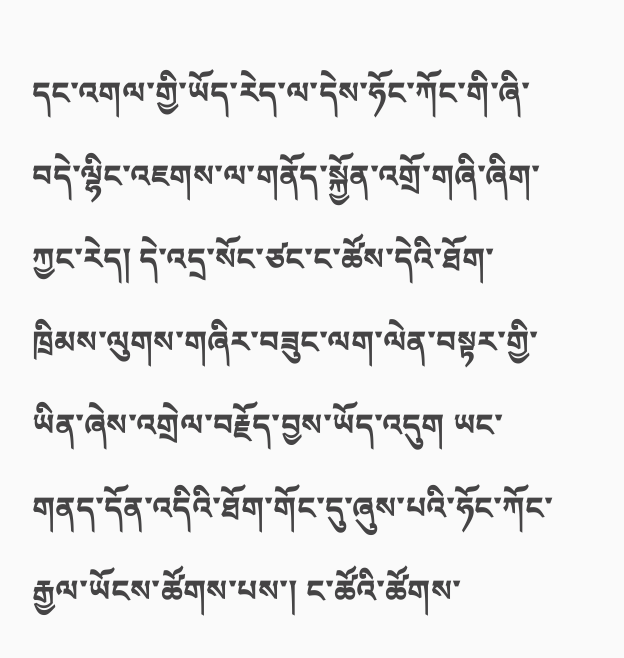དང་འགལ་གྱི་ཡོད་རེད་ལ་དེས་ཧོང་ཀོང་གི་ཞི་བདེ་ལྷིང་འཇགས་ལ་གནོད་སྐྱོན་འགྲོ་གཞི་ཞིག་ཀྱང་རེད། དེ་འདྲ་སོང་ཙང་ང་ཚོས་དེའི་ཐོག་ཁྲིམས་ལུགས་གཞིར་བཟུང་ལག་ལེན་བསྟར་གྱི་ཡིན་ཞེས་འགྲེལ་བརྗོད་བྱས་ཡོད་འདུག ཡང་གནད་དོན་འདིའི་ཐོག་གོང་དུ་ཞུས་པའི་ཧོང་ཀོང་རྒྱལ་ཡོངས་ཚོགས་པས་། ང་ཚོའི་ཚོགས་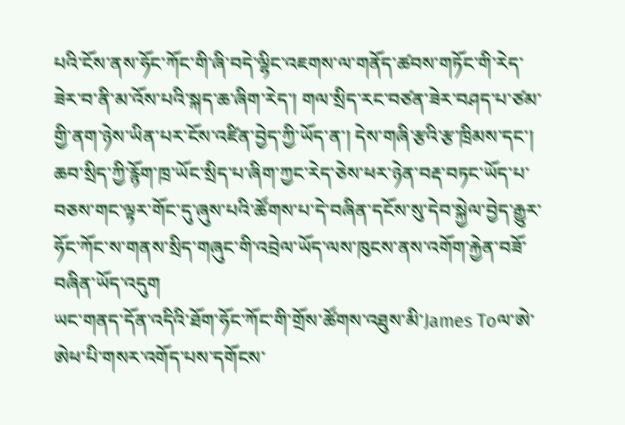པའི་ངོས་ནས་ཧོང་ཀོང་གི་ཞི་བདེ་ལྷིང་འཇགས་ལ་གནོད་ཚབས་གཏོང་གི་རེད་ཟེར་བ་ནི་མ་འོས་པའི་སྐད་ཆ་ཞིག་རེད་། གལ་སྲིད་རང་བཙན་ཟེར་བཤད་པ་ཙམ་གྱི་ནག་ཉེས་ཡིན་པར་ངོས་འཛིན་བྱེད་ཀྱི་ཡོད་ན་། དེས་གཞི་རྩའི་རྩ་ཁྲིམས་དང་། ཆབ་སྲིད་ཀྱི་རྙོག་ཁྲ་ཡོང་སྲིད་པ་ཞིག་ཀྱང་རེད་ཅེས་ཕར་ཉེན་བརྡ་བཏང་ཡོད་པ་བཅས་གང་ལྟར་གོང་དུ་ཞུས་པའི་ཚོགས་པ་དེ་བཞིན་དངོས་སུ་དེབ་སྐྱེལ་བྱེད་རྒྱུར་ཧོང་ཀོང་ས་གནས་སྲིད་གཞུང་གི་འབྲེལ་ཡོད་ལས་ཁུངས་ནས་འགོག་རྐྱེན་བཟོ་བཞིན་ཡོད་འདུག
ཡང་གནད་དོན་འདིའི་ཐོག་ཧོང་ཀོང་གི་གྲོས་ཚོགས་འཐུས་མི་James Toལ་ཨེ་ཨེཕ་པི་གསར་འགོད་པས་དགོངས་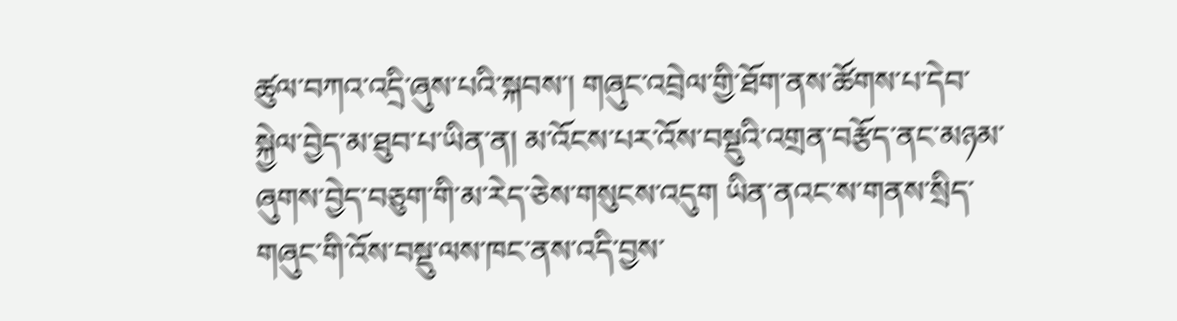ཚུལ་བཀའ་འདྲི་ཞུས་པའི་སྐབས་། གཞུང་འབྲེལ་གྱི་ཐོག་ནས་ཚོགས་པ་དེབ་སྐྱེལ་བྱེད་མ་ཐུབ་པ་ཡིན་ན། མ་འོངས་པར་འོས་བསྡུའི་འགྲན་བརྩོད་ནང་མཉམ་ཞུགས་བྱེད་བཅུག་གི་མ་རེད་ཅེས་གསུངས་འདུག ཡིན་ནའང་ས་གནས་སྲིད་གཞུང་གི་འོས་བསྡུ་ལས་ཁང་ནས་འདི་བྱས་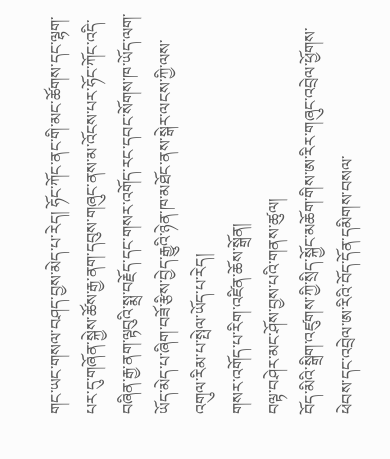གང་ཡང་གསལ་བཤད་བྱས་མེད་པ་རེད། ཧོང་ཀོང་ནང་གི་མང་ཚོགས་དང་ལྷག་པར་དུ་གཞོན་སྐྱེས་ཚོས་རྒྱ་ནག་དབུས་གཞུང་ནས་མ་འོངས་པར་ཧོང་ཀོང་འདི་བཞིན་རྒྱ་ནག་ལྟབུའི་སྨྲ་བརྗོད་དང་གསར་འགོད་རང་དབང་སོགས་ཁ་ཡོད་ལག་ཡོད་མེད་པ་ཞིག་བཟོ་རྩིས་བྱེད་རྒྱུའི་ཉེན་ཁ་མཐོང་ནས་སྒེར་ལངས་ཀྱི་ལས་འགུལ་རིམ་པ་སྤེལ་ཡོད་པ་རེད།
གསར་འགོད་པ་རིག་འཛིན་ཆོས་སྒྲོན།
བལྟ་བཤེར་མང་ཤོས་བྱས་པའི་གནས་ཚུལ།
བོད་མིའི་སྒྲིག་འཛུགས་ཀྱི་སྲིད་སྐྱོང་མཆོག་གིས་ཨ་རིར་གཞུང་འབྲེལ་ཕྱོགས་ཕེབས་དང་འབྲེལ་ཨ་རིའི་བོད་དོན་དམིགས་བསལ་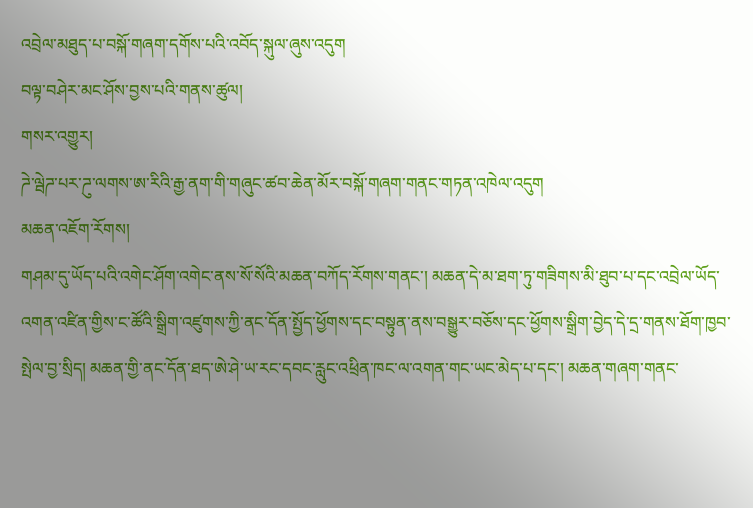འབྲེལ་མཐུད་པ་བསྐོ་གཞག་དགོས་པའི་འབོད་སྐུལ་ཞུས་འདུག
བལྟ་བཤེར་མང་ཤོས་བྱས་པའི་གནས་ཚུལ།
གསར་འགྱུར།
ཌེ་ལྦེཌ་པར་ཌུ་ལགས་ཨ་རིའི་རྒྱ་ནག་གི་གཞུང་ཚབ་ཆེན་མོར་བསྐོ་གཞག་གནང་གཏན་འཁེལ་འདུག
མཆན་འཇོག་རོགས།
གཤམ་དུ་ཡོད་པའི་འགེང་ཤོག་འགེང་ནས་སོ་སོའི་མཆན་བཀོད་རོགས་གནང་། མཆན་དེ་མ་ཐག་ཏུ་གཟིགས་མི་ཐུབ་པ་དང་འབྲེལ་ཡོད་འགན་འཛིན་གྱིས་ང་ཚོའི་སྒྲིག་འཛུགས་ཀྱི་ནང་དོན་སྤྱོད་ཕྱོགས་དང་བསྟུན་ནས་བསྒྱུར་བཅོས་དང་ཕྱོགས་སྒྲིག་བྱེད་དེ་དྲ་གནས་ཐོག་ཁྱབ་སྤེལ་བྱ་སྲིད། མཆན་གྱི་ནང་དོན་ཐད་ཨེ་ཤེ་ཡ་རང་དབང་རླུང་འཕྲིན་ཁང་ལ་འགན་གང་ཡང་མེད་པ་དང་། མཆན་གཞག་གནང་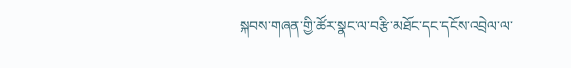སྐབས་གཞན་གྱི་ཚོར་སྣང་ལ་བརྩི་མཐོང་དང་དངོས་འབྲེལ་ལ་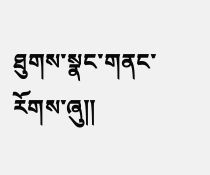ཐུགས་སྣང་གནང་རོགས་ཞུ༎